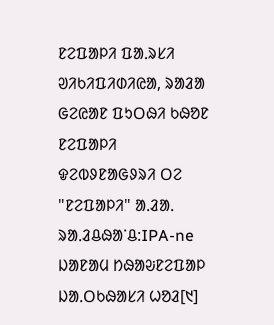ᱱᱮᱯᱟᱞᱤ ᱯᱟᱹᱨᱥᱤ
ᱣᱤᱠᱤᱯᱤᱰᱤᱭᱟ, ᱨᱟᱲᱟ ᱜᱮᱭᱟᱱ ᱯᱩᱛᱷᱤ ᱠᱷᱚᱱ
ᱱᱮᱯᱟᱞᱤ
ᱫᱮᱵᱽᱱᱟᱜᱽᱨᱤ ᱛᱮ "ᱱᱮᱯᱟᱞᱤ" ᱟᱹᱲᱟᱹ
ᱨᱟᱹᱲᱪᱷᱟᱸᱪ:IPA-ne
ᱡᱟᱱᱟᱢ ᱴᱷᱟᱶᱱᱮᱯᱟᱞ
ᱡᱟᱹᱛᱠᱷᱟᱥᱤ ᱦᱚᱲ[᱑]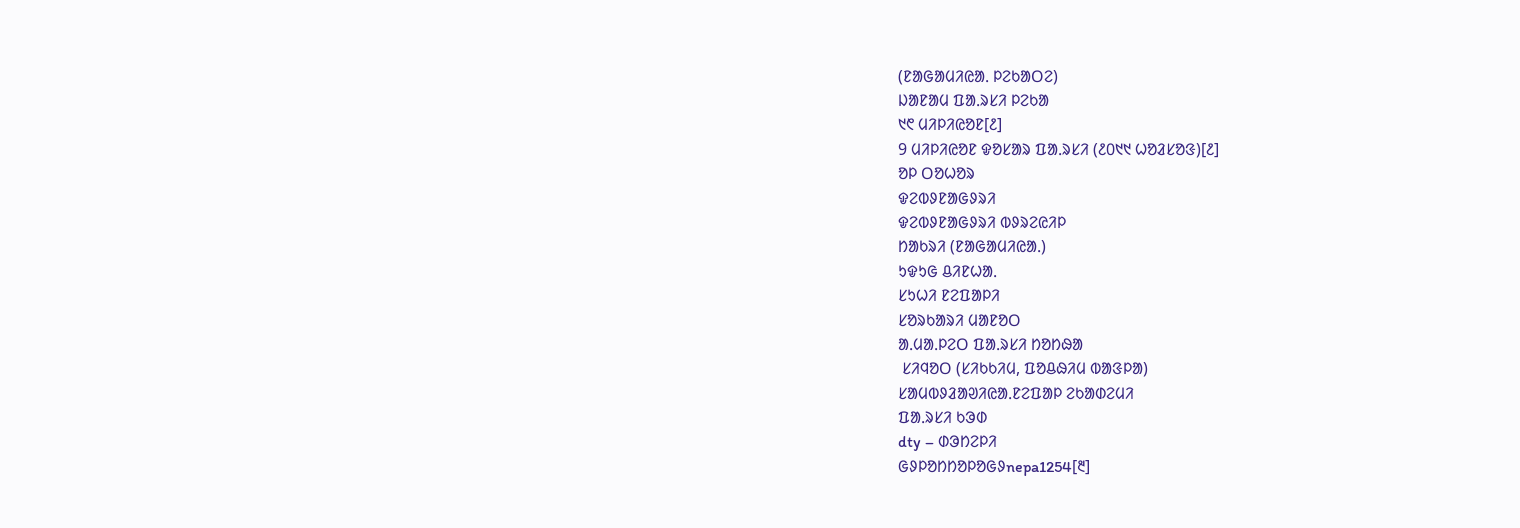(ᱱᱟᱜᱟᱢᱤᱭᱟᱹ ᱞᱮᱠᱟᱛᱮ)
ᱡᱟᱱᱟᱢ ᱯᱟᱹᱨᱥᱤ ᱞᱮᱠᱟ
᱑᱖ ᱢᱤᱞᱤᱭᱚᱱ[᱒]
9 ᱢᱤᱞᱤᱭᱚᱱ ᱫᱚᱥᱟᱨ ᱯᱟᱹᱨᱥᱤ (᱒᱐᱑᱑ ᱦᱚᱲᱥᱚᱝ)[᱒]
ᱚᱞ ᱛᱚᱦᱚᱨ
ᱫᱮᱵᱽᱱᱟᱜᱽᱨᱤ
ᱫᱮᱵᱽᱱᱟᱜᱽᱨᱤ ᱵᱽᱨᱮᱭᱤᱞ
ᱴᱟᱠᱨᱤ (ᱱᱟᱜᱟᱢᱤᱭᱟᱹ)
ᱩᱫᱩᱜ ᱪᱤᱱᱦᱟᱹ
ᱥᱩᱦᱤ ᱱᱮᱯᱟᱞᱤ
ᱥᱚᱨᱠᱟᱨᱤ ᱢᱟᱱᱚᱛ
ᱟᱹᱢᱟᱹᱞᱮᱛ ᱯᱟᱹᱨᱥᱤ ᱴᱚᱴᱷᱟ
 ᱥᱤᱧᱚᱛ (ᱥᱤᱠᱠᱤᱢ, ᱯᱚᱪᱷᱤᱢ ᱵᱟᱝᱞᱟ)
ᱥᱟᱢᱵᱽᱲᱟᱣᱤᱭᱟᱹᱱᱮᱯᱟᱞ ᱮᱠᱟᱰᱮᱢᱤ
ᱯᱟᱹᱨᱥᱤ ᱠᱳᱰ
dty – ᱰᱳᱴᱮᱞᱤ
ᱜᱽᱞᱚᱴᱴᱚᱞᱚᱜᱽnepa1254[᱓]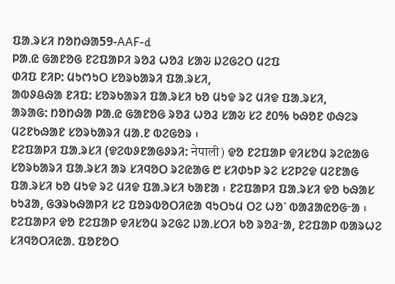ᱯᱟᱹᱨᱥᱤ ᱴᱚᱴᱷᱟ59-AAF-d
ᱞᱟᱹᱭ ᱜᱟᱱᱚᱜ ᱱᱮᱯᱟᱞᱤ ᱨᱚᱲ ᱦᱚᱲ ᱥᱟᱶ ᱡᱮᱜᱮᱛ ᱢᱮᱯ
ᱰᱤᱯ ᱱᱤᱞ: ᱢᱩᱬᱩᱛ ᱥᱚᱨᱠᱟᱨᱤ ᱯᱟᱹᱨᱥᱤ,
ᱟᱵᱽᱪᱷᱟ ᱱᱤᱯ: ᱥᱚᱨᱠᱟᱨᱤ ᱯᱟᱹᱨᱥᱤ ᱠᱚ ᱢᱩᱫ ᱨᱮ ᱢᱤᱫ ᱯᱟᱹᱨᱥᱤ,
ᱟᱨᱟᱜ: ᱴᱚᱴᱷᱟ ᱞᱟᱹᱭ ᱜᱟᱱᱚᱜ ᱨᱚᱲ ᱦᱚᱲ ᱥᱟᱶ ᱥᱮ ᱒᱐% ᱠᱷᱚᱱ ᱰᱷᱮᱨ ᱢᱮᱱᱠᱷᱟᱱ ᱥᱚᱨᱠᱟᱨᱤ ᱢᱟᱹᱱ ᱵᱮᱜᱚᱨ ᱾
ᱱᱮᱯᱟᱞᱤ ᱯᱟᱹᱨᱥᱤ (ᱫᱮᱵᱽᱱᱟᱜᱽᱨᱤ: नेपाली) ᱫᱚ ᱱᱮᱯᱟᱞ ᱫᱤᱥᱚᱢ ᱨᱮᱭᱟᱜ ᱥᱚᱨᱠᱟᱨᱤ ᱯᱟᱹᱨᱥᱤ ᱟᱨ ᱥᱤᱧᱚᱛ ᱨᱮᱭᱟᱜ ᱘ ᱥᱤᱰᱩᱞ ᱨᱮ ᱥᱮᱞᱮᱫ ᱢᱮᱱᱟᱜ ᱯᱟᱹᱨᱥᱤ ᱠᱚ ᱢᱩᱫ ᱨᱮ ᱢᱤᱫ ᱯᱟᱹᱨᱥᱤ ᱠᱟᱱᱟ ᱾ ᱱᱮᱯᱟᱞᱤ ᱯᱟᱹᱨᱥᱤ ᱫᱚ ᱠᱷᱟᱥ ᱠᱩᱲᱟ, ᱜᱳᱨᱠᱷᱟᱞᱤ ᱥᱮ ᱯᱚᱨᱵᱚᱛᱤᱭᱟ ᱧᱩᱛᱩᱢ ᱛᱮ ᱦᱚᱸ ᱵᱟᱲᱟᱭᱚᱜᱼᱟ ᱾ ᱱᱮᱯᱟᱞᱤ ᱫᱚ ᱱᱮᱯᱟᱞ ᱫᱤᱥᱚᱢ ᱨᱮᱜᱮ ᱡᱟᱹᱥᱛᱤ ᱠᱚ ᱨᱚᱲᱼᱟ, ᱱᱮᱯᱟᱞ ᱵᱟᱨᱦᱮ ᱥᱤᱧᱚᱛᱤᱭᱟᱹ ᱯᱚᱱᱚᱛ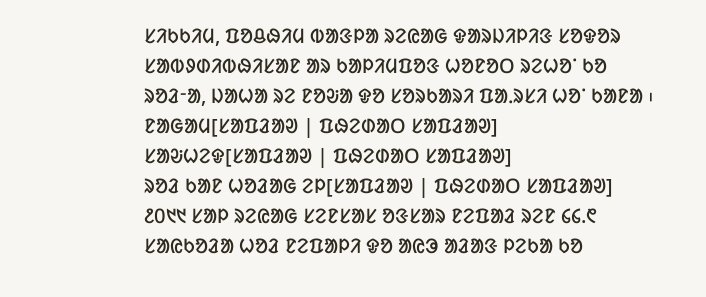ᱥᱤᱠᱠᱤᱢ, ᱯᱚᱪᱷᱤᱢ ᱵᱟᱝᱞᱟ ᱨᱮᱭᱟᱜ ᱫᱟᱨᱡᱤᱞᱤᱝ ᱥᱚᱫᱚᱨ ᱥᱟᱵᱽᱰᱤᱵᱷᱤᱥᱟᱱ ᱟᱨ ᱠᱟᱞᱤᱢᱯᱚᱝ ᱦᱚᱱᱚᱛ ᱨᱮᱦᱚᱸ ᱠᱚ ᱨᱚᱲᱼᱟ, ᱡᱟᱦᱟ ᱨᱮ ᱱᱚᱶᱟ ᱫᱚ ᱥᱚᱨᱠᱟᱨᱤ ᱯᱟᱹᱨᱥᱤ ᱦᱚᱸ ᱠᱟᱱᱟ ᱾
ᱱᱟᱜᱟᱢ[ᱥᱟᱯᱲᱟᱣ | ᱯᱷᱮᱰᱟᱛ ᱥᱟᱯᱲᱟᱣ]
ᱥᱟᱶᱦᱮᱫ[ᱥᱟᱯᱲᱟᱣ | ᱯᱷᱮᱰᱟᱛ ᱥᱟᱯᱲᱟᱣ]
ᱨᱚᱲ ᱠᱟᱱ ᱦᱚᱲᱟᱜ ᱮᱞ[ᱥᱟᱯᱲᱟᱣ | ᱯᱷᱮᱰᱟᱛ ᱥᱟᱯᱲᱟᱣ]
᱒᱐᱑᱑ ᱥᱟᱞ ᱨᱮᱭᱟᱜ ᱥᱮᱱᱥᱟᱥ ᱚᱝᱥᱟᱨ ᱱᱮᱯᱟᱲ ᱨᱮᱱ ᱔᱔.᱖ ᱥᱟᱭᱠᱚᱲᱟ ᱦᱚᱲ ᱱᱮᱯᱟᱞᱤ ᱫᱚ ᱟᱭᱳ ᱟᱲᱟᱝ ᱞᱮᱠᱟ ᱠᱚ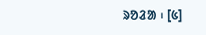ᱨᱚᱲᱟ ᱾ [᱕]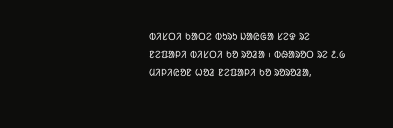ᱵᱤᱥᱛᱤ ᱠᱟᱛᱮ ᱵᱩᱨᱩ ᱡᱟᱭᱜᱟ ᱥᱮᱫ ᱨᱮ ᱱᱮᱯᱟᱞᱤ ᱵᱤᱥᱛᱤ ᱠᱚ ᱨᱚᱲᱟ ᱾ ᱵᱷᱟᱨᱚᱛ ᱨᱮ ᱒.᱙ ᱢᱤᱞᱤᱭᱚᱱ ᱦᱚᱲ ᱱᱮᱯᱟᱞᱤ ᱠᱚ ᱨᱚᱨᱚᱲᱟ,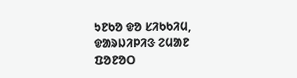ᱩᱱᱠᱚ ᱫᱚ ᱥᱤᱠᱠᱤᱢ, ᱫᱟᱨᱡᱤᱞᱤᱝ ᱮᱢᱟᱱ ᱯᱚᱱᱚᱛ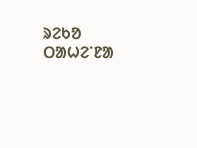ᱨᱮᱠᱚ ᱛᱟᱦᱮᱸᱱᱟ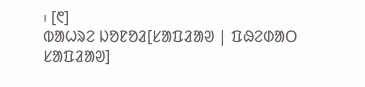᱾ [᱖]
ᱵᱟᱦᱨᱮ ᱡᱚᱱᱚᱲ[ᱥᱟᱯᱲᱟᱣ | ᱯᱷᱮᱰᱟᱛ ᱥᱟᱯᱲᱟᱣ]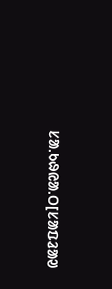ᱥᱟᱹᱠᱷᱭᱟᱹᱛ[ᱥᱟᱯᱲᱟᱣ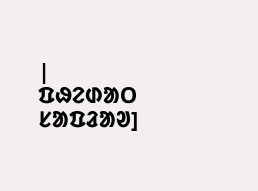| ᱯᱷᱮᱰᱟᱛ ᱥᱟᱯᱲᱟᱣ]